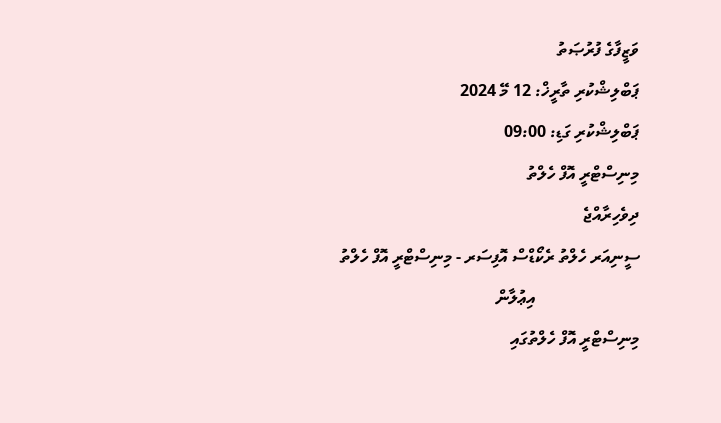ވަޒީފާގެ ފުރުޞަތު
ޕަބްލިޝްކުރި ތާރީޚް: 12 މޭ 2024
ޕަބްލިޝްކުރި ގަޑި: 09:00
މިނިސްޓްރީ އޮފް ހެލްތު
ދިވެހިރާއްޖެ
ސީނިއަރ ހެލްތު ރެކޯޑްސް އޮފިސަރ - މިނިސްޓްރީ އޮފް ހެލްތު
                         އިޢުލާން
މިނިސްޓްރީ އޮފް ހެލްތުގައި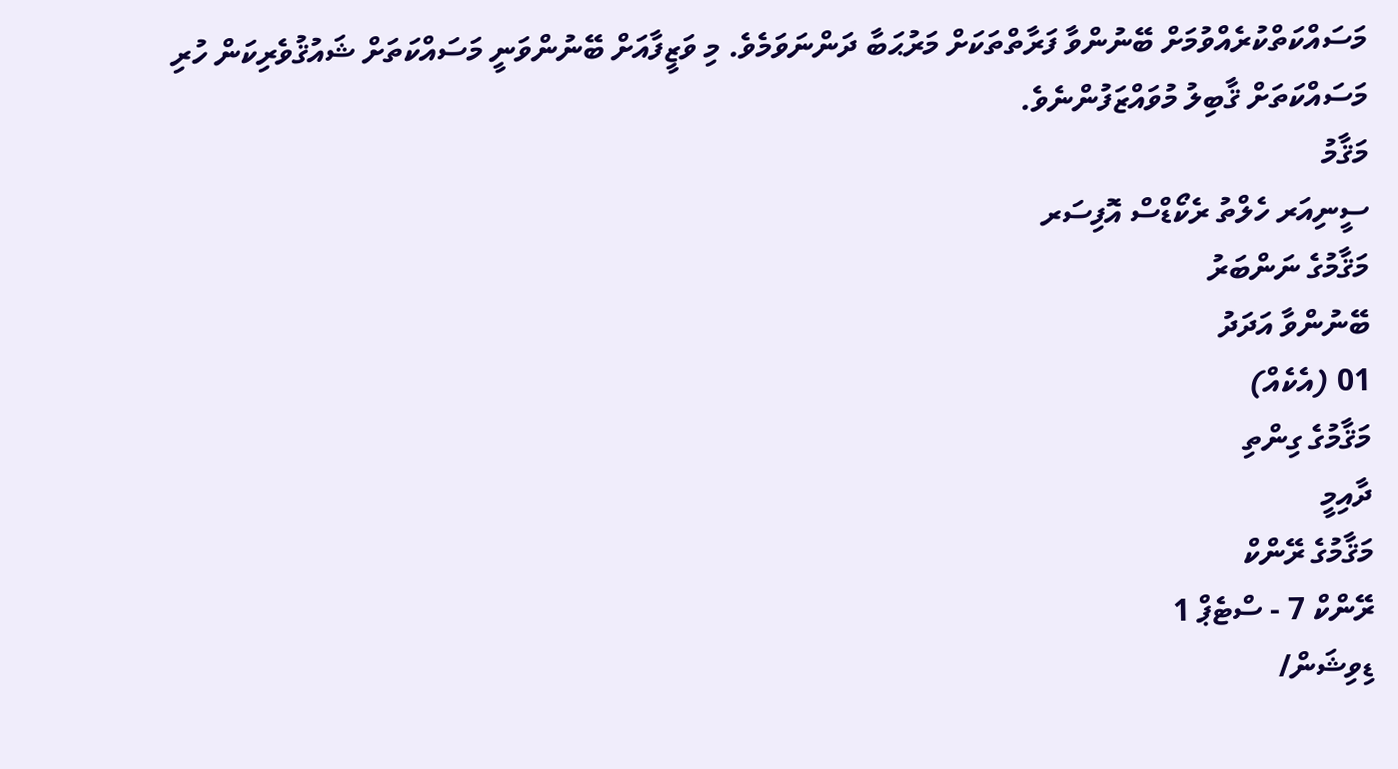މަސައްކަތްކުރެއްވުމަށް ބޭނުންވާ ފަރާތްތަކަށް މަރުޙަބާ ދަންނަވަމެވެ. މި ވަޒީފާއަށް ބޭނުންވަނީ މަސައްކަތަށް ޝައުޤުވެރިކަން ހުރި މަސައްކަތަށް ޤާބިލު މުވައްޒަފުންނެވެ.
މަޤާމު
ސީނިއަރ ހެލްތު ރެކޯޑްސް އޮފިސަރ
މަޤާމުގެ ނަންބަރު
ބޭނުންވާ އަދަދު
01 (އެކެއް)
މަޤާމުގެ ގިންތި
ދާއިމީ
މަޤާމުގެ ރޭންކް
ރޭންކް 7 - ސްޓެޕް 1
ޑިވިޝަން/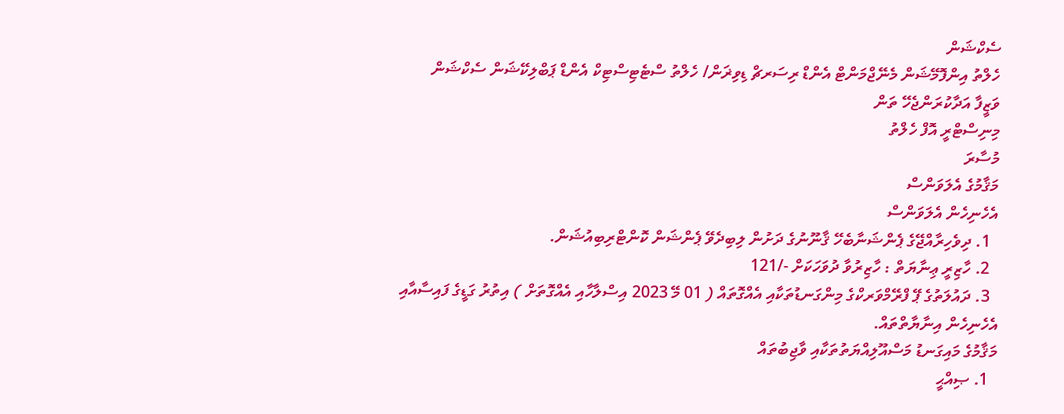ސެކްޝަން
ހެލްތު އިންފޮމޭޝަން މެނޭޖްމަންޓް އެންޑް ރިސަރޗް ޑިވިޜަން/ ހެލްތު ސްޓެޓިސްޓިކް އެންޑް ޕަބްލިކޭޝަން ސެކްޝަން
ވަޒީފާ އަދާކުރަންޖެހޭ ތަން
މިނިސްޓްރީ އޮފް ހެލްތު
މުސާރަ
މަޤާމުގެ އެލަވަންސް
އެހެނިހެން އެލަވަންސް
  1. ދިވެހިރާއްޖޭގެ ޕެންޝަނާބެހޭ ޤާނޫނުގެ ދަށުން ލިބިދެވޭ ޕެންޝަން ކޮންޓްރިބިއުޝަން.
  2. ހާޒިރީ ޢިނާޔަތް : ހާޒިރުވާ ދުވަހަކަށް -/121
  3. ދައުލަތުގެ ޕޭ ފްރޭމްވަރކްގެ މިންގަނޑުތަކާއި އެއްގޮތައް ( 01 މޭ 2023 އިސްލާހާއި އެއްގޮތަށް ) އިތުރު ގަޑީގެ ފައިސާއާއި އެހެނިހެން އިނާޔާތްތައް.
މަޤާމުގެ މައިގަނޑު މަސްއޫލިއްޔަތުތަކާއި ވާޖިބުތައް
  1. ޞިއްޙީ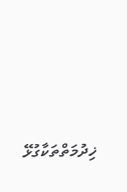ޚިދުމަތްތަކާގުޅޭ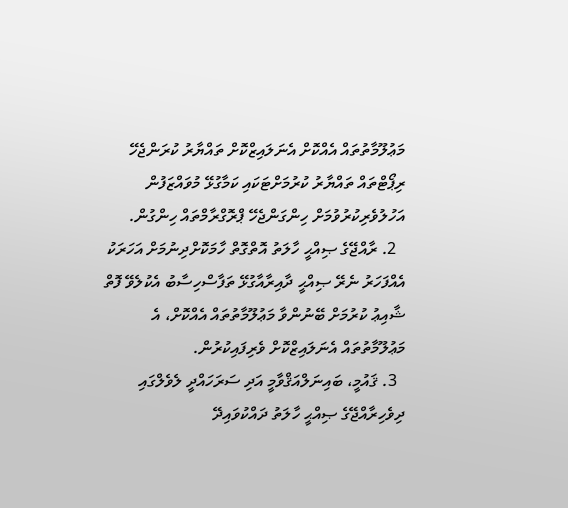މަޢުލޫމާތުތައް އެއްކޮށް އެނަލައިޒްކޮށް ތައްޔާރު ކުރަންޖެހޭ ރިޕޯޓްތައް ތައްޔާރު ކުރުމަށްޓަކައި ކަމާގުޅޭ މުވައްޒަފުން އަހުލުވެރިކުރުވުމަށް ހިންގަންޖެހޭ ޕްރޮގްރާމްތައް ހިންގުން.
  2. ރާއްޖޭގެ ޞިއްޙީ ހާލަތު އޮތްގޮތް ހާމަކޮށްދިނުމަށް އަހަރަކު އެއްފަހަރު ނެރޭ ޞިއްޙީ ދާއިރާއާގުޅޭ ތަފާސްހިސާބު އެކުލެވޭ ފޮތް ޝާއިޢު ކުރުމަށް ބޭނުންވާ މަޢުލޫމާތުތައް އެއްކޮށް، އެ މަޢުލޫމާތުތައް އެނަލައިޒްކޮށް ވެރިފައިކުރުން.
  3. ޤައުމީ، ބައިނަލްއަޤްވާމީ އަދި ސަރަހައްދީ ލެވެލްގައި ދިވެހިރާއްޖޭގެ ޞިއްޙީ ހާލަތު ދައްކުވައިދޭ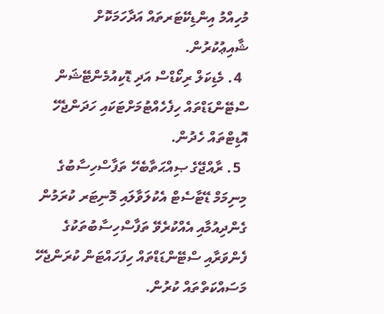މުހިއްމު އިންޑިކޭޓަރތައް އަދާހަމަކޮށް ޝާއިޢުކުރުން.
  4. މެޑިކަލް ރިކޯޑްސް އަދި ޑޮކިއުމެންޓޭޝަން ސްޓޭންޑަޑްތައް ހިފެހެއްޓުމަށްޓަކައި ހަދަންޖެހޭ އޮޑިޓްތައް ހެދުން.
  5. ރާއްޖޭގެ ޞިއްޙަތާބެހޭ ތަފާސްހިސާބުގެ މިނިމަމް ޑޭޓާސެޓް އެކުލަވާލައި މޮނިޓަރ ކުރަމުން ގެންދިއުމާއި އެއްކުރެވޭ ތަފާސްހިސާބުތަކުގެ ފެންވަރާއި ސްޓޭންޑަޑްތައް ހިފަހައްޓަން ކުރަންޖެހޭ މަސައްކަތްތައް ކުރުން.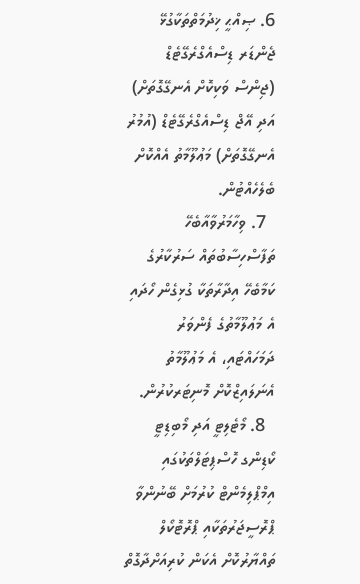6. ޞިއްޙީ ޚިދުމަތްތަކާގުޅޭ ޖެންޑަރ ޑިސްއެގްރެގޭޓެޑް (ޖިންސް ވަކިކޮށް އެނގޭގޮތަށް) އަދި އޭޖް ޑިސްއެގްރެގޭޓެޑް (އުމުރު އެނގޭގޮތަށް) މަޢުލޫމާތު އެއްކޮށް ބެލެހެއްޓުން.
  7. ވިހާމަރުވާއާބެހޭ ތަފާސްހިސާބުތައް ސަރުކާރުގެ ކަމާބެހޭ އިދާރާތަކާ ގުޅިގެން ހޯދައި އެ މަޢުލޫމާތުގެ ފެންވަރު ދަމަހައްޓައި، އެ މަޢުލޫމާތު އެނަލައިޒްކޮށް މޮނިޓަރކުރުން.
  8. މޯޓެލިޓީ އަދި މޯބިޑިޓީ ކޯޑިންގ ހޮސްޕިޓަލްތަކުގައި އިމްޕްލިމެންޓް ކުރުމަށް ބޭނުންވާ ޕްރޮސީޖަރުތަކާއި ޕްރޮޓޮކޯލް ތައްޔާރުކޮށް އެކަން ކުރިއަށްދާގޮތް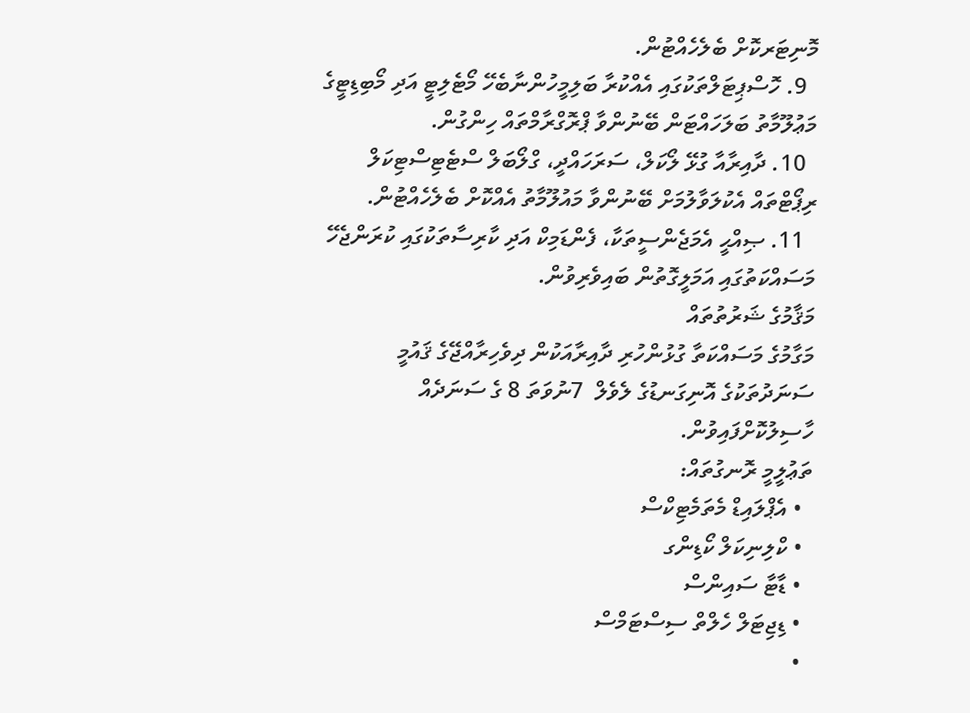މޮނިޓަރކޮށް ބެލެހެއްޓުން.
  9. ހޮސްޕިޓަލްތަކުގައި އެއްކުރާ ބަލިމީހުންނާބެހޭ މޯޓެލިޓީ އަދި މޯބިޑިޓީގެ މަޢުލޫމާތު ބަލަހައްޓަން ބޭނުންވާ ޕްރޮގްރާމްތައް ހިންގުން.
  10. ދާއިރާއާ ގުޅޭ ލޯކަލް، ސަރަހައްދީ، ގްލޯބަލް ސްޓެޓިސްޓިކަލް ރިޕޯޓްތައް އެކުލަވާލުމަށް ބޭނުންވާ މައުލޫމާތު އެއްކޮށް ބެލެހެއްޓުން.
  11. ޞިއްޙީ އެމަޖެންސީތަކާ، ފެންޑަމިކް އަދި ކާރިސާތަކުގައި ކުރަންޖެހޭ މަސައްކަތުގައި އަމަލީގޮތުން ބައިވެރިވުން.
މަޤާމުގެ ޝަރުތުތައް
މަގާމުގެ މަސައްކަތާ ގުޅުންހުރި ދާއިރާއަކުން ދިވެހިރާއްޖޭގެ ޤައުމީ ސަނަދުތަކުގެ އޮނިގަނޑުގެ ލެވެލް  7ނުވަތަ 8 ގެ ސަނަދެއް ހާސިލުކޮށްފައިވުން.
ތަޢުލީމީ ރޮނގުތައް:
  • އެޕްލައިޑް މެތަމެޓިކްސް
  • ކްލިނިކަލް ކޯޑިންގ
  • ޑާޓާ ސައިންސް
  • ޑިޖިޓަލް ހެލްތް ސިސްޓަމްސް
  •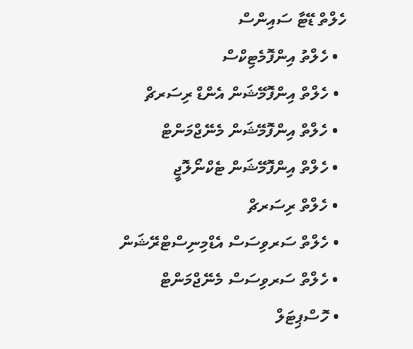ހެލްތް ޑޭޓާ ސައިންސް
  • ހެލްތު އިންފޮމެޓިކްސް
  • ހެލްތް އިންފޮމޭޝަން އެންޑް ރިސަރޗް
  • ހެލްތް އިންފޮމޭޝަން މެނޭޖްމަންޓް
  • ހެލްތް އިންފޮމޭޝަން ޓެކްނޯލޮޖީ
  • ހެލްތް ރިސަރޗް
  • ހެލްތް ސަރވިސަސް އެޑްމިނިސްޓްރޭޝަން
  • ހެލްތް ސަރވިސަސް މެނޭޖްމަންޓް
  • ހޮސްޕިޓަލް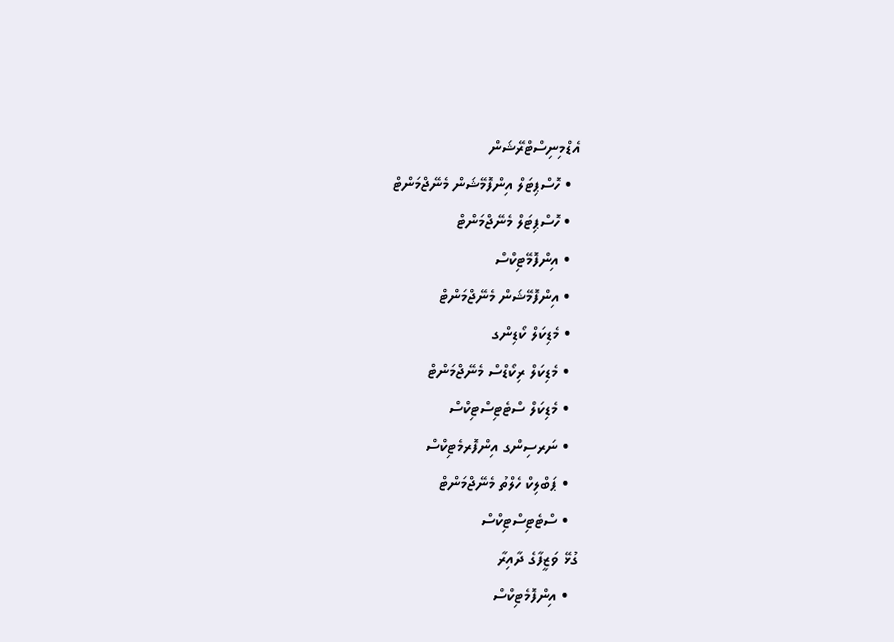އެޑްމިނިސްޓްރޭޝަން
  • ހޮސްޕިޓަލް އިންފޮމޭޝަން މެނޭޖްމަންޓް
  • ހޮސްޕިޓަލް މެނޭޖްމަންޓް
  • އިންފޮމޭޓިކްސް
  • އިންފޮމޭޝަން މެނޭޖްމަންޓް
  • މެޑިކަލް ކޯޑިންގ
  • މެޑިކަލް ރިކޯޑްސް މެނޭޖްމަންޓް
  • މެޑިކަލް ސްޓެޓިސްޓިކްސް
  • ނަރސިންގ އިންފޮރމެޓިކްސް
  • ޕަބްލިކް ހެލްތު މެނޭޖްމަންޓް
  • ސްޓެޓިސްޓިކްސް
ގުޅޭ ވަޒީފާގެ ދާއިރާ
  • އިންފޮމެޓިކްސް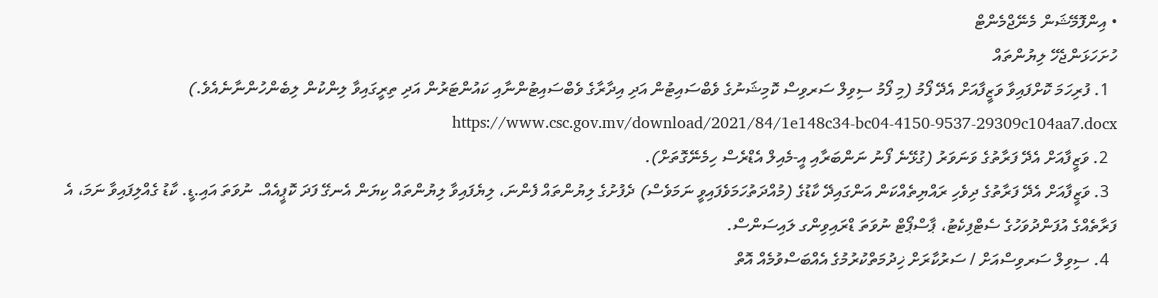• އިންފޮމޭޝަން މެނޭޖްމެންޓް
ހުށަހަޅަންޖެހޭ ލިޔުންތައް
  1. ފުރިހަމަ ކޮށްފައިވާ ވަޒީފާއަށް އެދޭ ފޯމު (މި ފޯމު ސިވިލް ސަރވިސް ކޮމިޝަނުގެ ވެބްސައިޓުން އަދި އިދާރާގެ ވެބްސައިޓުންނާއި ކައުންޓަރުން އަދި ތިރީގައިވާ ލިންކުން ލިބެންހުންނާނެއެވެ.)  https://www.csc.gov.mv/download/2021/84/1e148c34-bc04-4150-9537-29309c104aa7.docx
  2. ވަޒީފާއަށް އެދޭ ފަރާތުގެ ވަނަވަރު (ގުޅޭނެ ފޯނު ނަންބަރާއި އީ-މެއިލް އެޑްރެސް ހިމެނޭގޮތަށް).
  3. ވަޒީފާއަށް އެދޭ ފަރާތުގެ ދިވެހި ރައްޔިތެއްކަން އަންގައިދޭ ކާޑުގެ (މުއްދަތުހަމަވެފައިވީ ނަމަވެސް) ދެފުށުގެ ލިޔުންތައް ފެންނަ، ލިޔެފައިވާ ލިޔުންތައް ކިޔަން އެނގޭ ފަދަ ކޮޕީއެއް. ނުވަތަ އައި.ޑީ. ކާޑު ގެއްލިފައިވާ ނަމަ، އެ ފަރާތެއްގެ އުފަންދުވަހުގެ ސެޓްފިކެޓު، ޕާސްޕޯޓް ނުވަތަ ޑްރައިވިންގ ލައިސަންސް.
  4. ސިވިލް ސަރވިސްއަށް / ސަރުކާރަށް ޚިދުމަތްކުރުމުގެ އެއްބަސްވުމެއް އޮތް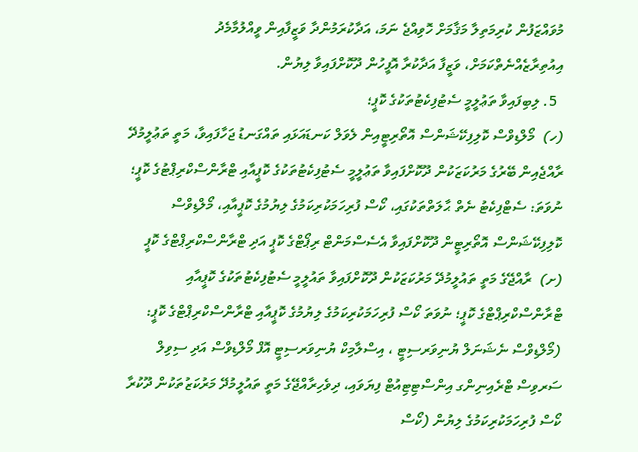މުވައްޒަފުން ކުރިމަތިލާ މަޤާމަށް ހޮވިއްޖެ ނަމަ، އަދާކުރަމުންދާ ވަޒީފާއިން ވީއްލުމާމެދު އިއުތިރާޒެއްނެތްކަމަށް، ވަޒީފާ އަދާކުރާ އޮފީހުން ދޫކޮށްފައިވާ ލިޔުން.
  5. ލިބިފައިވާ ތަޢުލީމީ ސެޓުފިކެޓުތަކުގެ ކޮޕީ؛
(ހ)  މޯލްޑިވްސް ކޮލިފިކޭޝަންސް އޮތޯރިޓީއިން ލެވަލް ކަނޑައަޅައި ތައްގަނޑު ޖަހާފައިވާ، މަތީ ތަޢުލީމުދޭ ރާއްޖެއިން ބޭރުގެ މަރުކަޒަކުން ދޫކޮށްފައިވާ ތަޢުލީމީ ސެޓުފިކެޓުތަކުގެ ކޮޕީއާއި ޓްރާންސްކްރިޕްޓުގެ ކޮޕީ؛ ނުވަތަ: ސެޓްފިކެޓު ނެތް ޙާލަތްތަކުގައި، ކޯސް ފުރިހަމަކުރިކަމުގެ ލިޔުމުގެ ކޮޕީއާއި، މޯލްޑިވްސް ކޮލިފިކޭޝަންސް އޮތޯރިޓީން ދޫކޮށްފައިވާ އެސެސްމަންޓް ރިޕޯޓްގެ ކޮޕީ އަދި ޓްރާންސްކްރިޕްޓްގެ ކޮޕީ
(ށ)  ރާއްޖޭގެ މަތީ ތައުލީމުދޭ މަރުކަޒަކުން ދޫކޮށްފައިވާ ތައުލީމީ ސެޓުފިކެޓުތަކުގެ ކޮޕީއާއި ޓްރާންސްކްރިޕްޓްގެ ކޮޕީ؛ ނުވަތަ ކޯސް ފުރިހަމަކުރިކަމުގެ ލިޔުމުގެ ކޮޕީއާއި ޓްރާންސްކްރިޕްޓްގެ ކޮޕީ: (މޯލްޑިވްސް ނެޝަނަލް ޔުނިވަރސިޓީ ، އިސްލާމިކް ޔުނިވަރސިޓީ އޮފް މޯލްޑިވްސް އަދި ސިވިލް ސަރވިސް ޓްރެއިނިންގ އިންސްޓިޓިއުޓް ފިޔަވައި، ދިވެހިރާއްޖޭގެ މަތީ ތައުލީމުދޭ މަރުކަޒުތަކުން ދޫކުރާ ކޯސް ފުރިހަމަކުރިކަމުގެ ލިޔުން (ކޯސް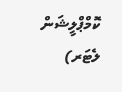ކޮމްޕްލީޝަން ލެޓަރ)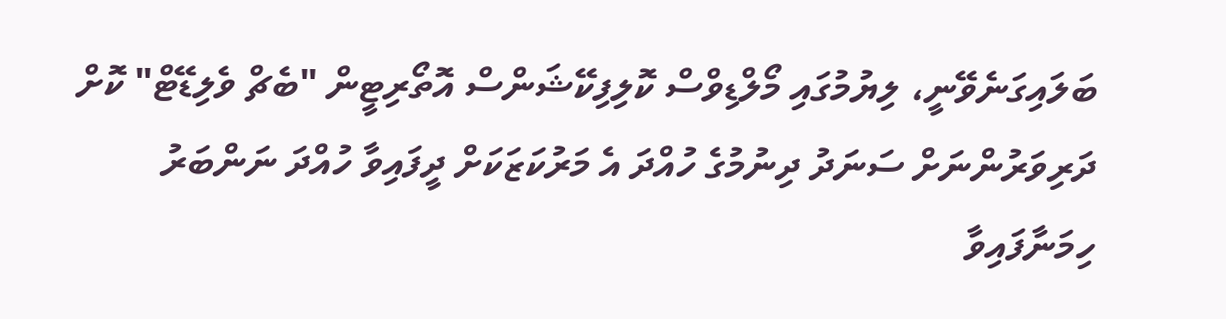ބަލައިގަނެވޭނީ، ލިޔުމުގައި މޯލްޑިވްސް ކޮލިފިކޭޝަންސް އޮތޯރިޓީން "ބެޗް ވެލިޑޭޓް" ކޮށް ދަރިވަރުންނަށް ސަނަދު ދިނުމުގެ ހުއްދަ އެ މަރުކަޒަކަށް ދީފައިވާ ހުއްދަ ނަންބަރު ހިމަނާފައިވާ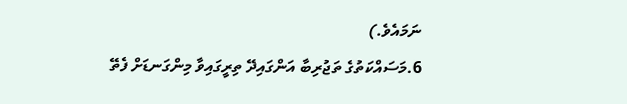ނަމައެވެ.)
6.މަސައްކަތުގެ ތަޖުރިބާ އަންގައިދޭ ތިރީގައިވާ މިންގަނޑަށް ފެތޭ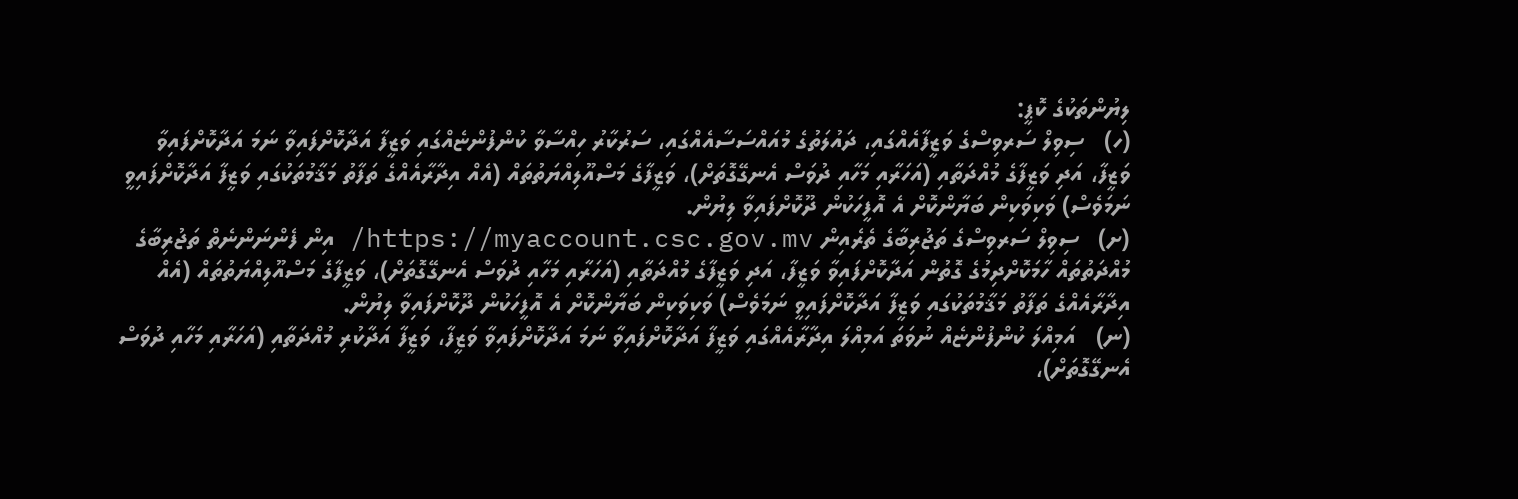ލިޔުންތަކުގެ ކޮޕީ:
(ހ)   ސިވިލް ސަރވިސްގެ ވަޒީފާއެއްގައި، ދައުލަތުގެ މުއައްސަސާއެއްގައި، ސަރުކާރު ހިއްސާވާ ކުންފުންޏެއްގައި ވަޒީފާ އަދާކޮށްފައިވާ ނަމަ އަދާކޮށްފައިވާ ވަޒީފާ، އަދި ވަޒީފާގެ މުއްދަތާއި (އަހަރާއި މަހާއި ދުވަސް އެނގޭގޮތަށް)، ވަޒީފާގެ މަސްއޫލިއްޔަތުތައް (އެއް އިދާރާއެއްގެ ތަފާތު މަޤާމުތަކުގައި ވަޒީފާ އަދާކޮށްފައިވީ ނަމަވެސް) ވަކިވަކިން ބަޔާންކޮށް އެ އޮފީހަކުން ދޫކޮށްފައިވާ ލިޔުން.
(ށ)   ސިވިލް ސަރވިސްގެ ތަޖުރިބާގެ ތެރެއިން https://myaccount.csc.gov.mv/ އިން ފެންނަންނެތް ތަޖުރިބާގެ މުއްދަތުތައް ހާމަކޮށްދިމުގެ ގޮތުން އަދާކޮށްފައިވާ ވަޒީފާ، އަދި ވަޒީފާގެ މުއްދަތާއި (އަހަރާއި މަހާއި ދުވަސް އެނގޭގޮތަށް)، ވަޒީފާގެ މަސްއޫލިއްޔަތުތައް (އެއް އިދާރާއެއްގެ ތަފާތު މަޤާމުތަކުގައި ވަޒީފާ އަދާކޮށްފައިވީ ނަމަވެސް) ވަކިވަކިން ބަޔާންކޮށް އެ އޮފީހަކުން ދޫކޮށްފައިވާ ލިޔުން.
(ނ)   އަމިއްލަ ކުންފުންޏެއް ނުވަތަ އަމިއްލަ އިދާރާއެއްގައި ވަޒީފާ އަދާކޮށްފައިވާ ނަމަ އަދާކޮށްފައިވާ ވަޒީފާ، ވަޒީފާ އަދާކުރި މުއްދަތާއި (އަހަރާއި މަހާއި ދުވަސް އެނގޭގޮތަށް)،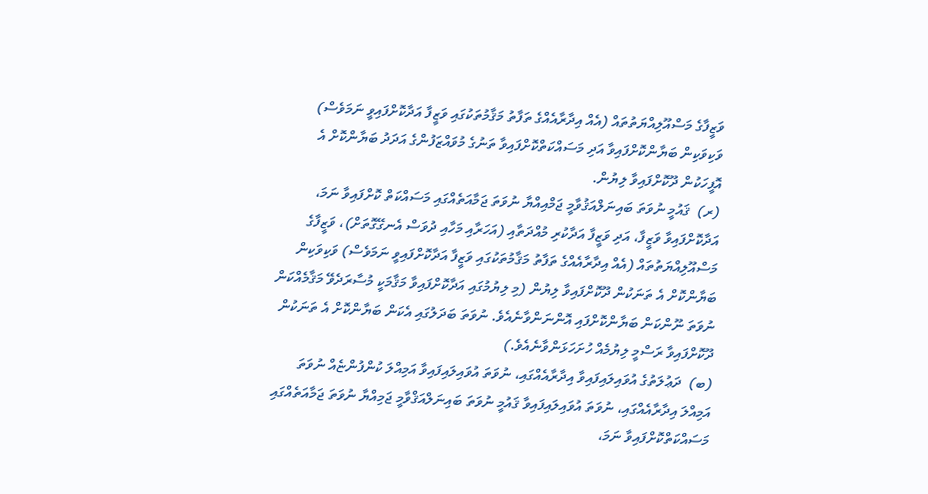ވަޒީފާގެ މަސްއޫލިއްޔަތުތައް (އެއް އިދާރާއެއްގެ ތަފާތު މަޤާމުތަކުގައި ވަޒީފާ އަދާކޮށްފައިވީ ނަމަވެސް) ވަކިވަކިން ބަޔާންކޮށްފައިވާ އަދި މަސައްކަތްކޮށްފައިވާ ތަނުގެ މުވައްޒަފުންގެ އަދަދު ބަޔާންކޮށް އެ އޮފީހަކުން ދޫކޮށްފައިވާ ލިޔުން.
(ރ)  ޤައުމީ ނުވަތަ ބައިނަލްއަޤުވާމީ ޖަމްއިއްޔާ ނުވަތަ ޖަމާއަތެއްގައި މަސައްކަތް ކޮށްފައިވާ ނަމަ، އަދާކޮށްފައިވާ ވަޒީފާ، އަދި ވަޒީފާ އަދާކުރި މުއްދަތާއި (އަހަރާއި މަހާއި ދުވަސް އެނގޭގޮތަށް)، ވަޒީފާގެ މަސްއޫލިއްޔަތުތައް (އެއް އިދާރާއެއްގެ ތަފާތު މަޤާމުތަކުގައި ވަޒީފާ އަދާކޮށްފައިވީ ނަމަވެސް) ވަކިވަކިން ބަޔާންކޮށް އެ ތަނަކުން ދޫކޮށްފައިވާ ލިޔުން (މި ލިޔުމުގައި އަދާކޮށްފައިވާ މަޤާމަކީ މުސާރަދެވޭ މަޤާމެއްކަން ނުވަތަ ނޫންކަން ބަޔާންކޮށްފައި އޮންނަންވާނެއެވެ. ނުވަތަ ބަދަލުގައި އެކަން ބަޔާންކޮށް އެ ތަނަކުން ދޫކޮށްފައިވާ ރަސްމީ ލިޔުމެއް ހުށަހަޅަންވާނެއެވެ.)
(ބ)  ދަޢުލަތުގެ އުވައިލައިފައިވާ އިދާރާއެއްގައި، ނުވަތަ އުވައިލައިފައިވާ އަމިއްލަ ކުންފުންޏެއް ނުވަތަ އަމިއްލަ އިދާރާއެއްގައި، ނުވަތަ އުވައިލައިފައިވާ ޤައުމީ ނުވަތަ ބައިނަލްއަޤްވާމީ ޖަމިއްޔާ ނުވަތަ ޖަމާއަތެއްގައި މަސައްކަތްކޮށްފައިވާ ނަމަ،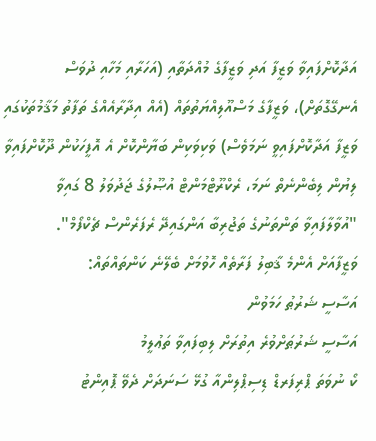އަދާކޮށްފައިވާ ވަޒީފާ އަދި ވަޒީފާގެ މުއްދަތާއި (އަހަރާއި މަހާއި ދުވަސް އެނގޭގޮތަށް)، ވަޒީފާގެ މަސްއޫލިއްޔަތުތައް (އެއް އިދާރާއެއްގެ ތަފާތު މަޤާމުތަކުގައި ވަޒީފާ އަދާކޮށްފައިވީ ނަމަވެސް) ވަކިވަކިން ބަޔާންކޮށް އެ އޮފީހަކުން ދޫކޮށްފައިވާ ލިޔުން ލިބެންނެތް ނަމަ، ރެކްރޫޓްމަންޓް އުޞޫލުގެ ޖަދުވަލު 8 ގައިވާ "އުވާލާފައިވާ ތަންތަނުގެ ތަޖުރިބާ އަންގައިދޭ ރެފަރެންސް ޗެކްފޯމް".
ވަޒީފާއަށް އެންމެ ޤާބިލު ފަރާތެއް ހޮވުމަށް ބެލޭނެ ކަންތައްތައް:
އަސާސީ ޝަރުޠު ހަމަވުން
އަސާސީ ޝަރުޠަށްވުރެ އިތުރަށް ލިބިފައިވާ ތަޢުލީމު
ކޯ ނުވަތަ ޕްރިފަރޑް ޑިސިޕްލިންއާ ގުޅޭ ސަނަދަށް ދެވޭ ޕޮއިންޓު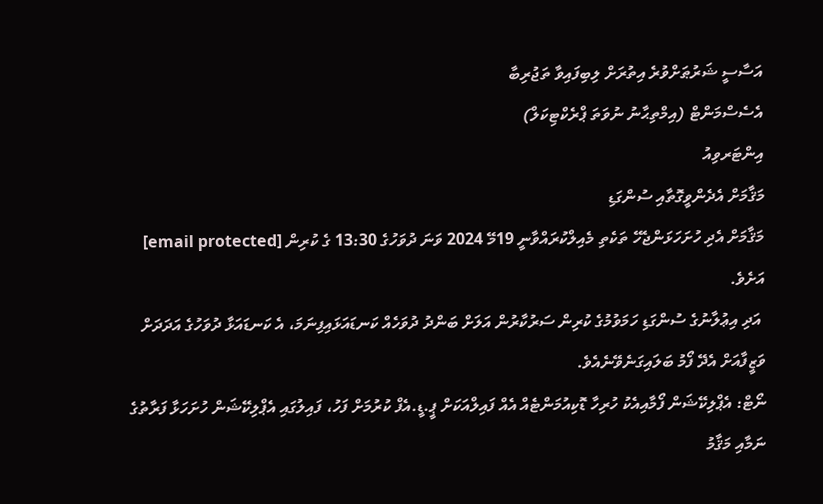އަސާސީ ޝަރުޠަށްވުރެ އިތުރަށް ލިބިފައިވާ ތަޖުރިބާ
އެސެސްމަންޓް (އިމްތިޙާނު ނުވަތަ ޕްރެކްޓިކަލް)
އިންޓަރވިއު
މަޤާމަށް އެދެންވީގޮތާއި ސުންގަޑި
މަޤާމަށް އެދި ހުށަހަޅަންޖެހޭ ތަކެތި މެއިލްކުރައްވާނީ 19މޭ 2024 ވަނަ ދުވަހުގެ 13:30 ގެ ކުރިން [email protected]  އަށެވެ.
 އަދި އިޢުލާނުގެ ސުންގަޑި ހަމަވުމުގެ ކުރިން ސަރުކާރުން އަލަށް ބަންދު ދުވަހެއް ކަނޑައަޅައިފިނަމަ، އެ ކަނޑައަޅާ ދުވަހުގެ އަދަދަށް ވަޒީފާއަށް އެދޭ ފޯމު ބަލައިގަނެވޭނެއެވެ.
ނޯޓް: އެޕްލިކޭޝަން ފޯމާއިއެކު ހުރިހާ ޑޮކިއުމަންޓެއް އެއް ފައިލްއަކަށް ޕީ.ޑީ.އެފް ކުރުމަށް ފަހު، ފައިލުގައި އެޕްލިކޭޝަން ހުށަހަޅާ ފަރާތުގެ ނަމާއި މަޤާމު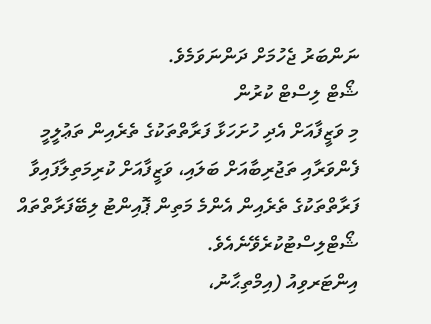ނަންބަރު ޖެހުމަށް ދަންނަވަމެވެ.
ޝޯޓް ލިސްޓް ކުރުން
މި ވަޒީފާއަށް އެދި ހުށަހަޅާ ފަރާތްތަކުގެ ތެރެއިން ތަޢުލީމީ ފެންވަރާއި ތަޖުރިބާއަށް ބަލައި، ވަޒީފާއަށް ކުރިމަތިލާފައިވާ ފަރާތްތަކުގެ ތެރެއިން އެންމެ މަތިން ޕޮއިންޓު ލިބޭފަރާތްތައް ޝޯޓްލިސްޓުކުރެވޭނެއެވެ.
އިންޓަރވިއު (އިމްތިޙާނު،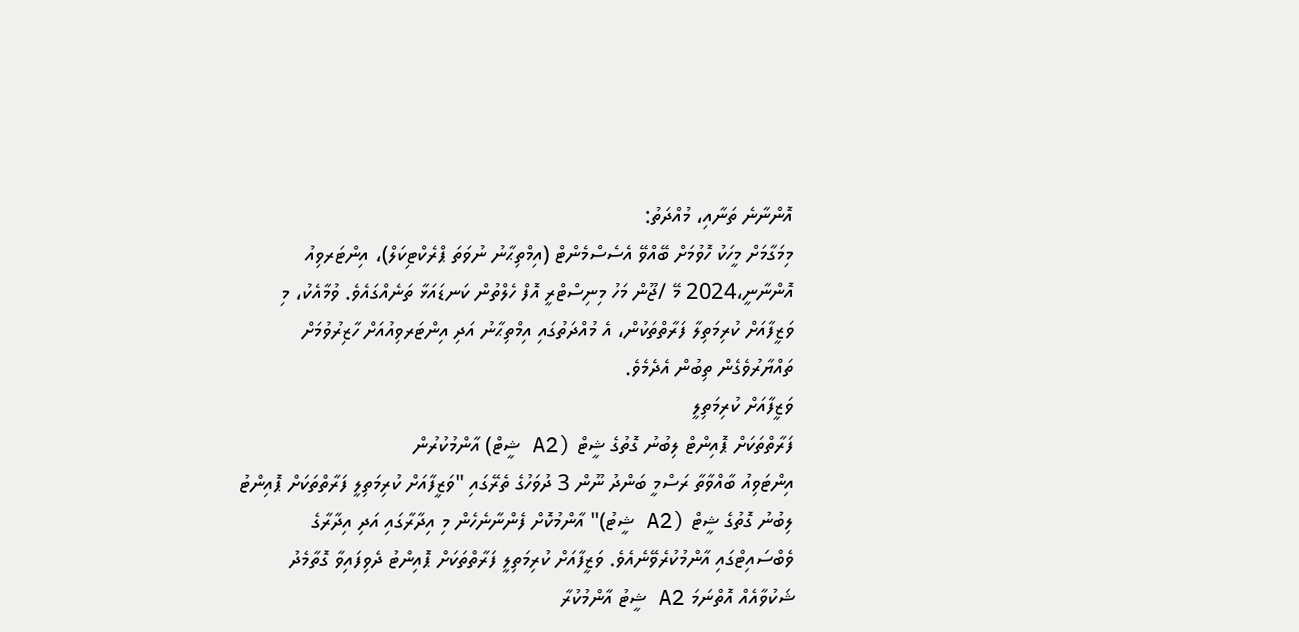އޮންނާނެ ތަނާއި، މުއްދަތު:
މިމަގާމަށް މީހަކު ހޮވުމަށް ބޭއްވޭ އެސެސްމެންޓް (އިމްތިޙާނު ނުވަތަ ޕްރެކްޓިކަލް)، އިންޓަރވިއު އޮންނާނީ،2024 މޭ /ޖޫން މަހު މިނިސްޓްރީ އޮފް ހެލްތުން ކަނޑައަޅާ ތަނެއްގައެވެ. ވުމާއެކު، މި ވަޒީފާއަށް ކުރިމަތިލާ ފަރާތްތަކުން، އެ މުއްދަތުގައި އިމްތިޙާނު އަދި އިންޓަރވިއުއަށް ހާޒިރުވުމަށް ތައްޔާރުވެގެން ތިބުން އެދެމެވެ.
ވަޒީފާއަށް ކުރިމަތިލީ
ފަރާތްތަކަށް ޕޮއިންޓް ލިބުނު ގޮތުގެ ޝީޓް (A2 ޝީޓް) އާންމުކުރުން
އިންޓަވިއު ބާއްވާތާ ރަސްމީ ބަންދު ނޫން 3 ދުވަހުގެ ތެރޭގައި "ވަޒީފާއަށް ކުރިމަތިލީ ފަރާތްތަކަށް ޕޮއިންޓު ލިބުނު ގޮތުގެ ޝީޓް (A2 ޝީޓު)" އާންމުކޮށް ފެންނާނެހެން މި އިދާރާގައި އަދި އިދާރާގެ ވެބްސައިޓްގައި އާންމުކުރެވޭނެއެވެ. ވަޒީފާއަށް ކުރިމަތިލީ ފަރާތްތަކަށް ޕޮއިންޓު ދެވިފައިވާ ގޮތާމެދު ޝަކުވާއެއް އޮތްނަމަ A2 ޝީޓު އާންމުކުރާ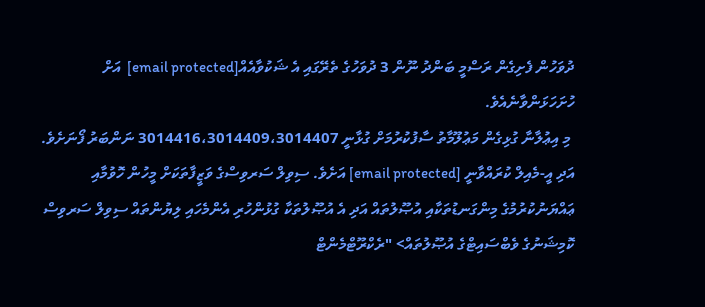ދުވަހުން ފެށިގެން ރަސްމީ ބަންދު ނޫން 3 ދުވަހުގެ ތެރޭގައި އެ ޝަކުވާއެއް[email protected]  އަށް ހުށަހަޅަންވާނެއެވެ.
 މި އިޢުލާނާ ގުޅިގެން މަޢުލޫމާތު ސާފުކުރުމަށް ގުޅާނީ 3014416،3014409،3014407 ނަންބަރު ފޯނަށެވެ. އަދި އީ-މެއިލް ކުރައްވާނީ [email protected] އަށެވެ. ސިވިލް ސަރވިސްގެ ވަޒީފާތަކަށް މީހުން ހޮވުމާއި ޢައްޔަނުކުރުމުގެ މިންގަނޑުތަކާއި އުޞޫލުތައް އަދި އެ އުޞޫލުތަކާ ގުޅުންހުރި އެންމެހައި ލިޔުންތައް ސިވިލް ސަރވިސް ކޮމިޝަނުގެ ވެބްސައިޓްގެ އުޞޫލުތައް> "ރެކްރޫޓްމެންޓް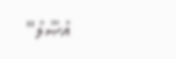އުޞޫލު"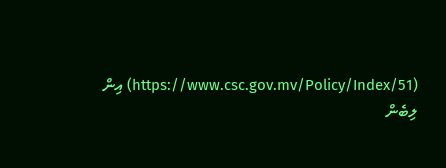(https://www.csc.gov.mv/Policy/Index/51) އިން ލިބެން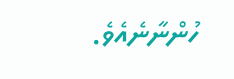ހުންނާނެއެވެ.